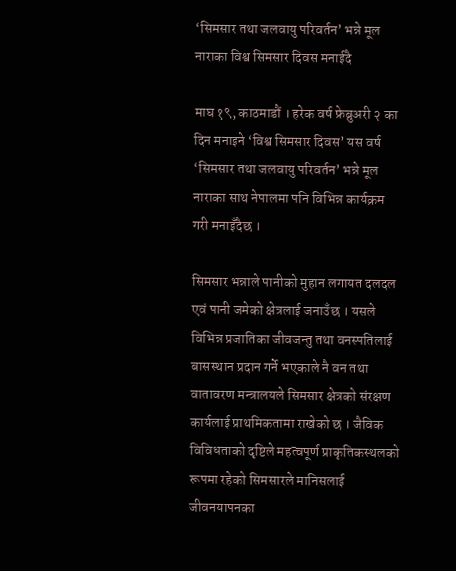‘सिमसार तथा जलवायु परिवर्तन’ भन्ने मूल नाराका विश्व सिमसार दिवस मनाईदै

माघ १९, काठमाडौं । हरेक वर्ष फ्रेब्रुअरी २ का दिन मनाइने ‘विश्व सिमसार दिवस’ यस वर्ष ‘सिमसार तथा जलवायु परिवर्तन’ भन्ने मूल नाराका साथ नेपालमा पनि विभिन्न कार्यक्रम गरी मनाइँदैछ ।

सिमसार भन्नाले पानीको मुहान लगायत दलदल एवं पानी जमेको क्षेत्रलाई जनाउँछ । यसले विभिन्न प्रजातिका जीवजन्तु तथा वनस्पतिलाई बासस्थान प्रदान गर्ने भएकाले नै वन तथा वातावरण मन्त्रालयले सिमसार क्षेत्रको संरक्षण कार्यलाई प्राथमिकतामा राखेको छ । जैविक विविधताको दृष्टिले महत्वपूर्ण प्राकृतिकस्थलको रूपमा रहेको सिमसारले मानिसलाई जीवनयापनका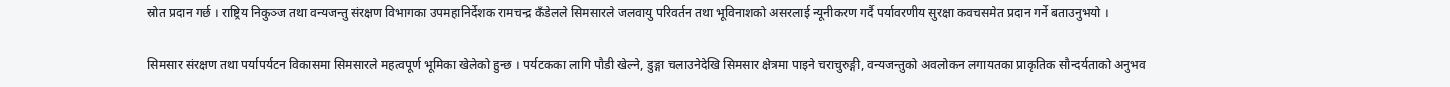स्रोत प्रदान गर्छ । राष्ट्रिय निकुञ्ज तथा वन्यजन्तु संरक्षण विभागका उपमहानिर्देशक रामचन्द्र कँडेलले सिमसारले जलवायु परिवर्तन तथा भूविनाशको असरलाई न्यूनीकरण गर्दै पर्यावरणीय सुरक्षा कवचसमेत प्रदान गर्ने बताउनुभयो ।

सिमसार संरक्षण तथा पर्यापर्यटन विकासमा सिमसारले महत्वपूर्ण भूमिका खेलेको हुन्छ । पर्यटकका लागि पौडी खेल्ने, डुङ्गा चलाउनेदेखि सिमसार क्षेत्रमा पाइने चराचुरुङ्गी, वन्यजन्तुको अवलोकन लगायतका प्राकृतिक सौन्दर्यताको अनुभव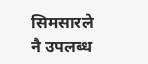सिमसारले नै उपलब्ध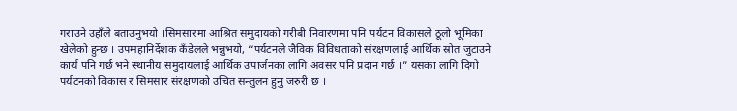गराउने उहाँले बताउनुभयो ।सिमसारमा आश्रित समुदायको गरीबी निवारणमा पनि पर्यटन विकासले ठूलो भूमिका खेलेको हुन्छ । उपमहानिर्देशक कँडेलले भन्नुभयो, “पर्यटनले जैविक विविधताको संरक्षणलाई आर्थिक स्रोत जुटाउने कार्य पनि गर्छ भने स्थानीय समुदायलाई आर्थिक उपार्जनका लागि अवसर पनि प्रदान गर्छ ।” यसका लागि दिगो पर्यटनको विकास र सिमसार संरक्षणको उचित सन्तुलन हुनु जरुरी छ ।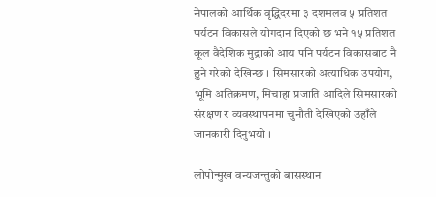नेपालको आर्थिक वृद्धिदरमा ३ दशमलव ५ प्रतिशत पर्यटन विकासले योगदान दिएको छ भने १५ प्रतिशत कूल वैदेशिक मुद्राको आय पनि पर्यटन विकासबाट नै हुने गरेको देखिन्छ । सिमसारको अत्याधिक उपयोग, भूमि अतिक्रमण, मिचाहा प्रजाति आदिले सिमसारको संरक्षण र व्यवस्थापनमा चुनौती देखिएको उहाँले जानकारी दिनुभयो ।

लोपोन्मुख वन्यजन्तुको बासस्थान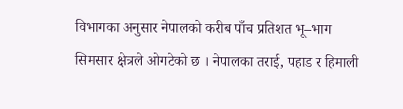विभागका अनुसार नेपालको करीब पाँच प्रतिशत भू–भाग सिमसार क्षेत्रले ओगटेको छ । नेपालका तराई, पहाड र हिमाली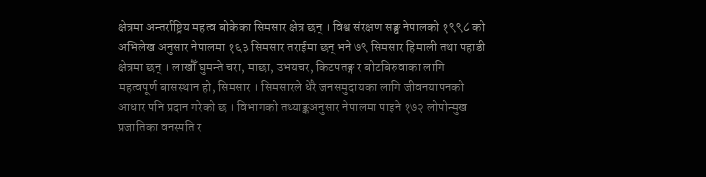क्षेत्रमा अन्तर्राष्ट्रिय महत्व बोकेका सिमसार क्षेत्र छन् । विश्व संरक्षण सङ्घ नेपालको १९९८ को अभिलेख अनुसार नेपालमा १६३ सिमसार तराईमा छन् भने ७९ सिमसार हिमाली तथा पहाडी क्षेत्रमा छन् । लाखौँ घुमन्ते चरा, माछा, उभयचर, किटपतङ्ग र बोटबिरुवाका लागि महत्वपूर्ण बासस्थान हो, सिमसार । सिमसारले धेरै जनसमुदायका लागि जीवनयापनको आधार पनि प्रदान गरेको छ । विभागको तथ्याङ्कअनुसार नेपालमा पाइने १७२ लोपोन्मुख प्रजातिका वनस्पति र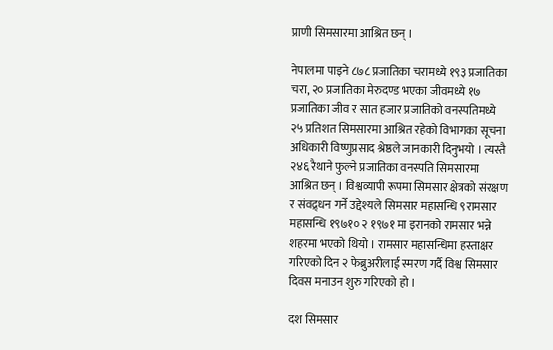प्राणी सिमसारमा आश्रित छन् ।

नेपालमा पाइने ८७८ प्रजातिका चरामध्ये १९३ प्रजातिका चरा, २० प्रजातिका मेरुदण्ड भएका जीवमध्ये १७ प्रजातिका जीव र सात हजार प्रजातिको वनस्पतिमध्ये २५ प्रतिशत सिमसारमा आश्रित रहेको विभागका सूचना अधिकारी विष्णुप्रसाद श्रेष्ठले जानकारी दिनुभयो । त्यस्तै २४६ रैथाने फुल्ने प्रजातिका वनस्पति सिमसारमा आश्रित छन् । विश्वव्यापी रूपमा सिमसार क्षेत्रको संरक्षण र संवद्र्धन गर्ने उद्देश्यले सिमसार महासन्धि ९रामसार महासन्धि १९७१० २ १९७१ मा इरानको रामसार भन्ने शहरमा भएको थियो । रामसार महासन्धिमा हस्ताक्षर गरिएको दिन २ फेब्रुअरीलाई स्मरण गर्दै विश्व सिमसार दिवस मनाउन शुरु गरिएको हो ।

दश सिमसार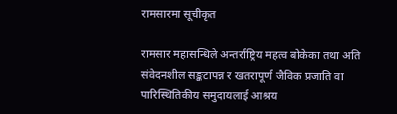रामसारमा सूचीकृत

रामसार महासन्धिले अन्तर्राष्ट्रिय महत्व बोकेका तथा अति संवेदनशील सङ्कटापन्न र खतरापूर्ण जैविक प्रजाति वा पारिस्थितिकीय समुदायलाई आश्रय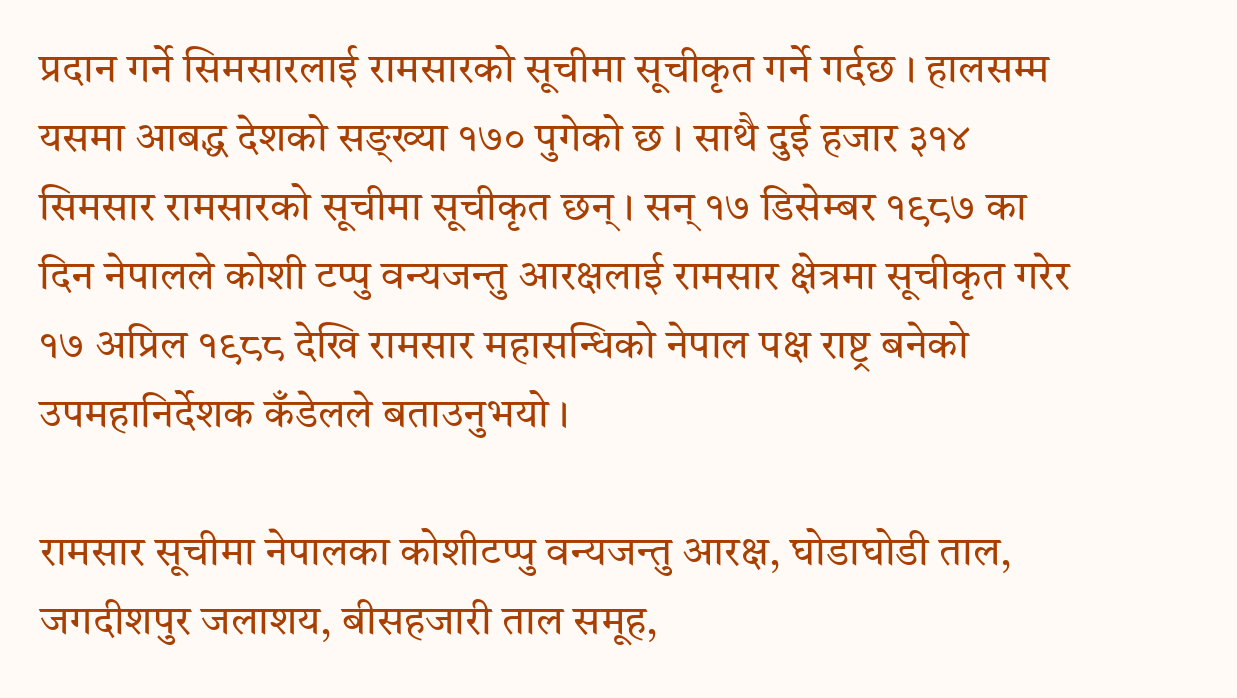प्रदान गर्ने सिमसारलाई रामसारको सूचीमा सूचीकृत गर्ने गर्दछ । हालसम्म यसमा आबद्ध देशको सङ्ख्या १७० पुगेको छ । साथै दुई हजार ३१४ सिमसार रामसारको सूचीमा सूचीकृत छन् । सन् १७ डिसेम्बर १९८७ का दिन नेपालले कोशी टप्पु वन्यजन्तु आरक्षलाई रामसार क्षेत्रमा सूचीकृत गरेर १७ अप्रिल १९८८ देखि रामसार महासन्धिको नेपाल पक्ष राष्ट्र बनेको उपमहानिर्देशक कँडेलले बताउनुभयो ।

रामसार सूचीमा नेपालका कोशीटप्पु वन्यजन्तु आरक्ष, घोडाघोडी ताल, जगदीशपुर जलाशय, बीसहजारी ताल समूह,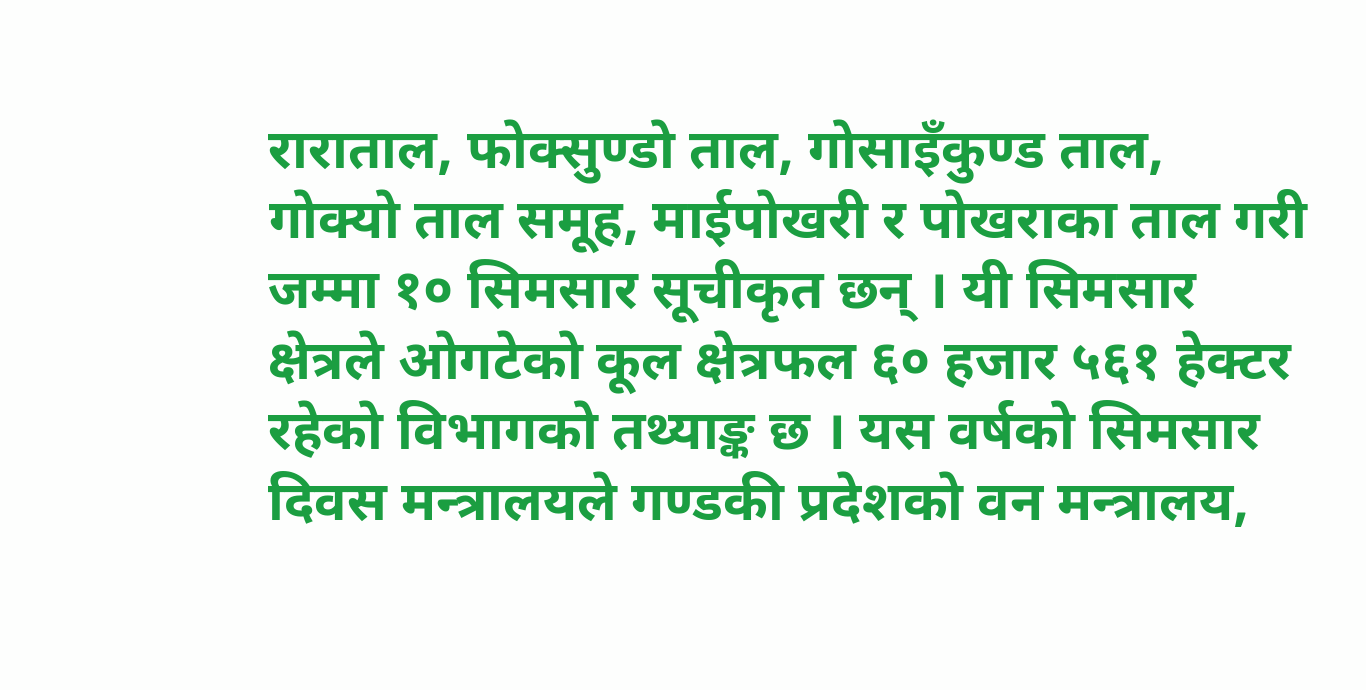राराताल, फोक्सुण्डो ताल, गोसाइँकुण्ड ताल, गोक्यो ताल समूह, माईपोखरी र पोखराका ताल गरी जम्मा १० सिमसार सूचीकृत छन् । यी सिमसार क्षेत्रले ओगटेको कूल क्षेत्रफल ६० हजार ५६१ हेक्टर रहेको विभागको तथ्याङ्क छ । यस वर्षको सिमसार दिवस मन्त्रालयले गण्डकी प्रदेशको वन मन्त्रालय,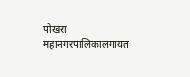पोखरा महानगरपालिकालगायत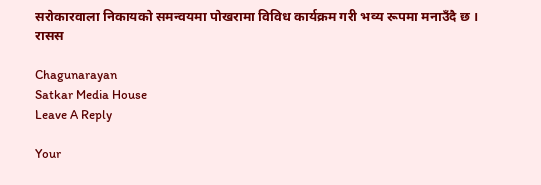सरोकारवाला निकायको समन्वयमा पोखरामा विविध कार्यक्रम गरी भव्य रूपमा मनाउँदै छ ।
रासस

Chagunarayan
Satkar Media House
Leave A Reply

Your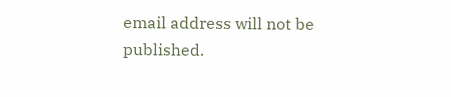email address will not be published.